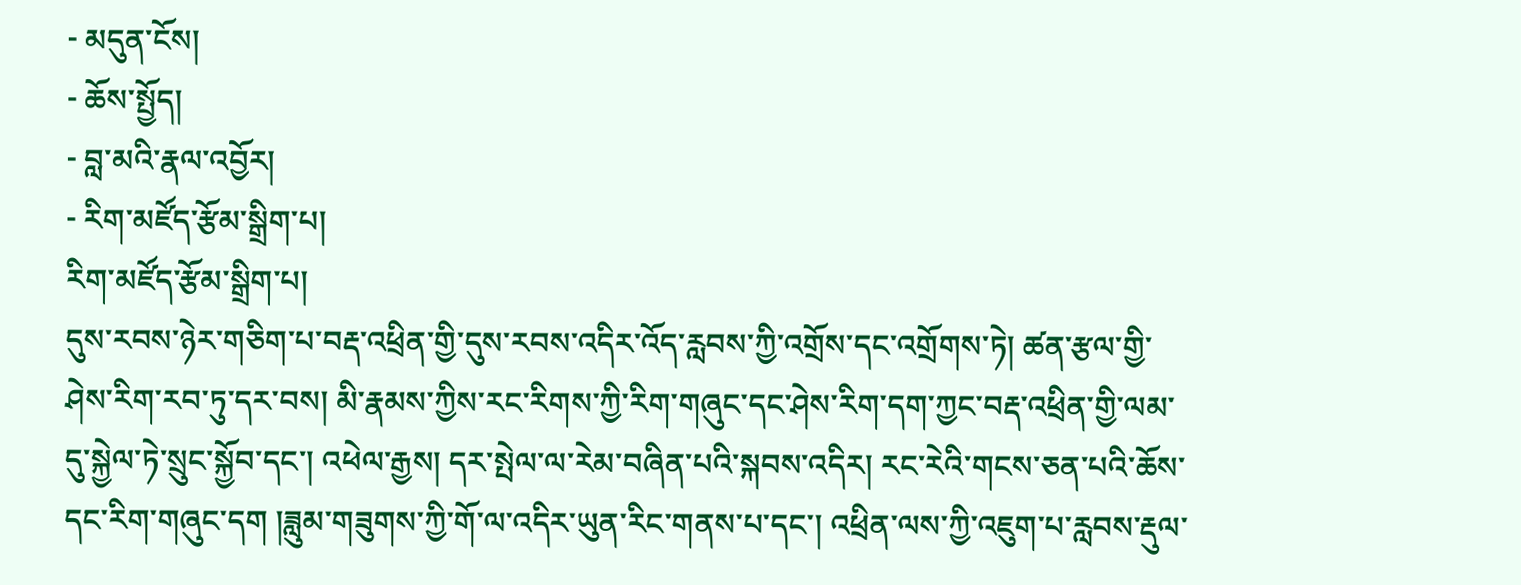- མདུན་ངོས།
- ཆོས་སྤྱོད།
- བླ་མའི་རྣལ་འབྱོར།
- རིག་མཛོད་རྩོམ་སྒྲིག་པ།
རིག་མཛོད་རྩོམ་སྒྲིག་པ།
དུས་རབས་ཉེར་གཅིག་པ་བརྡ་འཕྲིན་གྱི་དུས་རབས་འདིར་འོད་རླབས་ཀྱི་འགྲོས་དང་འགྲོགས་ཏེ། ཚན་རྩལ་གྱི་ཤེས་རིག་རབ་ཏུ་དར་བས། མི་རྣམས་ཀྱིས་རང་རིགས་ཀྱི་རིག་གཞུང་དང་ཤེས་རིག་དག་ཀྱང་བརྡ་འཕྲིན་གྱི་ལམ་དུ་སྐྱེལ་ཏེ་སྲུང་སྐྱོབ་དང་། འཕེལ་རྒྱས། དར་སྤེལ་ལ་རེམ་བཞིན་པའི་སྐབས་འདིར། རང་རེའི་གངས་ཅན་པའི་ཆོས་དང་རིག་གཞུང་དག །ཟླུམ་གཟུགས་ཀྱི་གོ་ལ་འདིར་ཡུན་རིང་གནས་པ་དང་། འཕྲིན་ལས་ཀྱི་འཇུག་པ་རླབས་རྡུལ་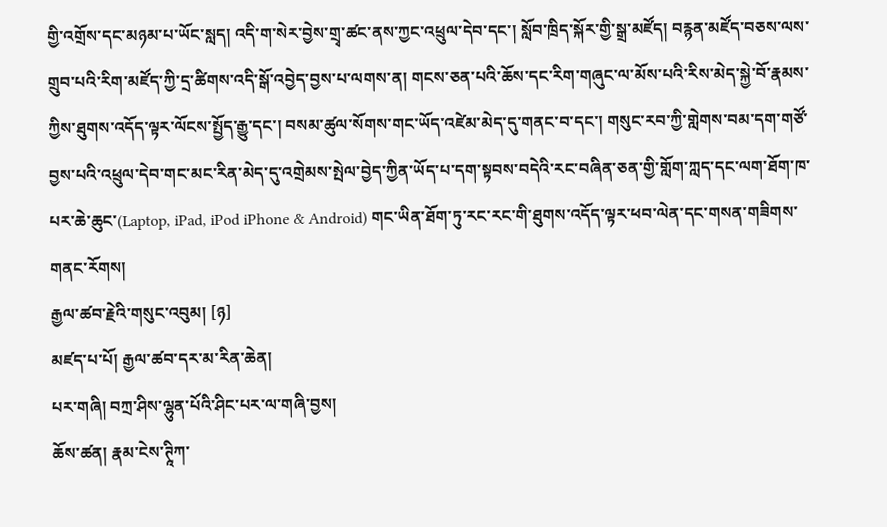གྱི་འགྲོས་དང་མཉམ་པ་ཡོང་སླད། འདི་ག་སེར་བྱེས་གྲྭ་ཚང་ནས་ཀྱང་འཕྲུལ་དེབ་དང་། སློབ་ཁྲིད་སྐོར་གྱི་སྒྲ་མཛོད། བརྙན་མཛོད་བཅས་ལས་གྲུབ་པའི་རིག་མཛོད་ཀྱི་དྲ་ཚིགས་འདི་སྒོ་འབྱེད་བྱས་པ་ལགས་ན། གངས་ཅན་པའི་ཆོས་དང་རིག་གཞུང་ལ་མོས་པའི་རིས་མེད་སྐྱེ་བོ་རྣམས་ཀྱིས་ཐུགས་འདོད་ལྟར་ལོངས་སྤྱོད་རྒྱུ་དང་། བསམ་ཚུལ་སོགས་གང་ཡོད་འཛེམ་མེད་དུ་གནང་བ་དང་། གསུང་རབ་ཀྱི་གླེགས་བམ་དག་གཙོ་བྱས་པའི་འཕྲུལ་དེབ་གང་མང་རིན་མེད་དུ་འགྲེམས་སྤེལ་བྱེད་ཀྱིན་ཡོད་པ་དག་སྟབས་བདེའི་རང་བཞིན་ཅན་གྱི་གློག་ཀླད་དང་ལག་ཐོག་ཁ་པར་ཆེ་ཆུང་(Laptop, iPad, iPod iPhone & Android) གང་ཡིན་ཐོག་ཏུ་རང་རང་གི་ཐུགས་འདོད་ལྟར་ཕབ་ལེན་དང་གསན་གཟིགས་གནང་རོགས།
རྒྱལ་ཚབ་རྗེའི་གསུང་འབུམ། [ཉ]
མཛད་པ་པོ། རྒྱལ་ཚབ་དར་མ་རིན་ཆེན།
པར་གཞི། བཀྲ་ཤིས་ལྷུན་པོའི་ཤིང་པར་ལ་གཞི་བྱས།
ཆོས་ཚན། རྣམ་ངེས་ཊཱིཀ་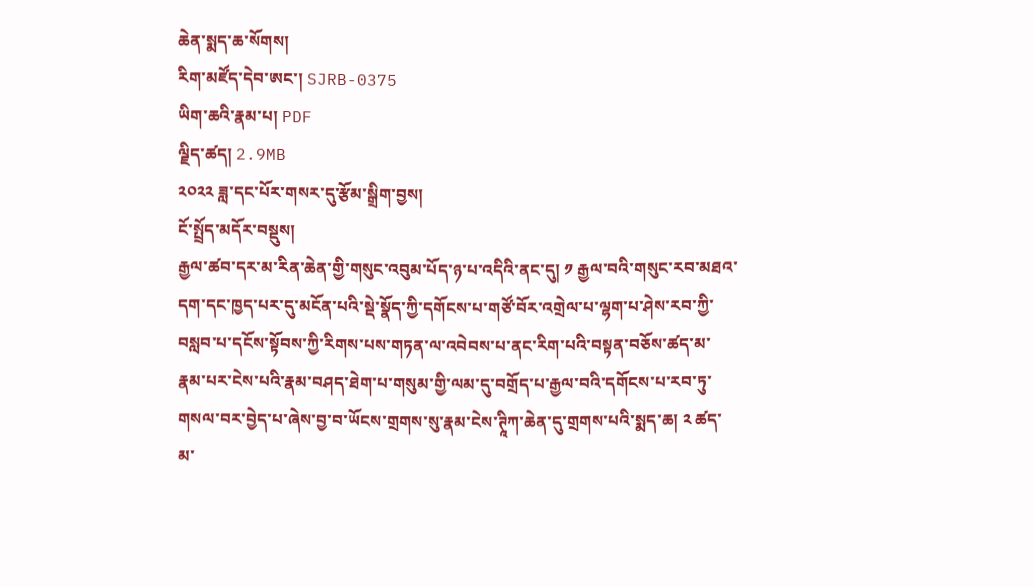ཆེན་སྨད་ཆ་སོགས།
རིག་མཛོད་དེབ་ཨང་། SJRB-0375
ཡིག་ཆའི་རྣམ་པ། PDF
ལྗིད་ཚད། 2.9MB
༢༠༢༢ ཟླ་དང་པོར་གསར་དུ་རྩོམ་སྒྲིག་བྱས།
ངོ་སྤྲོད་མདོར་བསྡུས།
རྒྱལ་ཚབ་དར་མ་རིན་ཆེན་གྱི་གསུང་འབུམ་པོད་ཉ་པ་འདིའི་ནང་དུ། ༡ རྒྱལ་བའི་གསུང་རབ་མཐའ་དག་དང་ཁྱད་པར་དུ་མངོན་པའི་སྡེ་སྣོད་ཀྱི་དགོངས་པ་གཙོ་བོར་འགྲེལ་པ་ལྷག་པ་ཤེས་རབ་ཀྱི་བསླབ་པ་དངོས་སྟོབས་ཀྱི་རིགས་པས་གཏན་ལ་འབེབས་པ་ནང་རིག་པའི་བསྟན་བཅོས་ཚད་མ་རྣམ་པར་ངེས་པའི་རྣམ་བཤད་ཐེག་པ་གསུམ་གྱི་ལམ་དུ་བགྲོད་པ་རྒྱལ་བའི་དགོངས་པ་རབ་ཏུ་གསལ་བར་བྱེད་པ་ཞེས་བྱ་བ་ཡོངས་གྲགས་སུ་རྣམ་ངེས་ཊཱིཀ་ཆེན་དུ་གྲགས་པའི་སྨད་ཆ། ༢ ཚད་མ་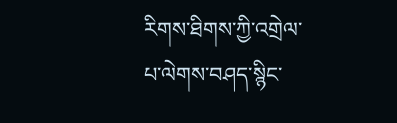རིགས་ཐིགས་ཀྱི་འགྲེལ་པ་ལེགས་བཤད་སྙིང་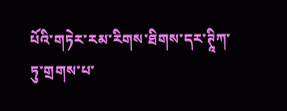པོའི་གཏེར་རམ་རིགས་ཐིགས་དར་ཊཱིཀ་ཏུ་གྲགས་པ་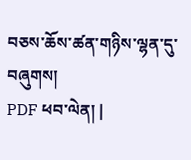བཅས་ཆོས་ཚན་གཉིས་ལྷན་དུ་བཞུགས།
PDF ཕབ་ལེན། |